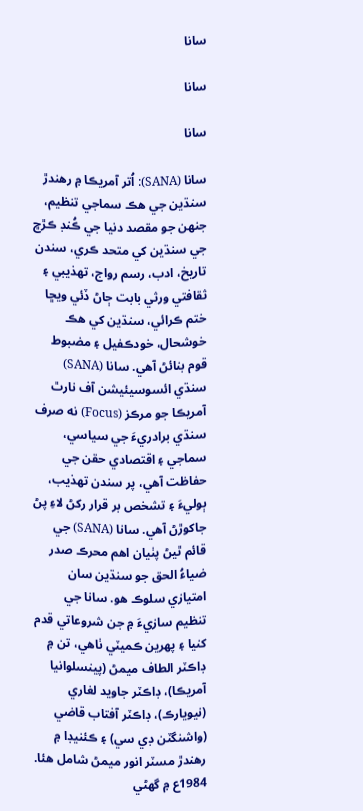سانا

سانا

سانا

سانا (SANA): اُتر آمريڪا ۾ رهندڙ سنڌين جي هڪ سماجي تنظيم، جنهن جو مقصد دنيا جي ڪُنڊ ڪڙڇ جي سنڌين کي متحد ڪري، سندن تاريخ، ادب، رسم رواج، تهذيبي ۽ ثقافتي ورثي بابت ڄاڻ ڏئي ويڇا ختم ڪرائي، سنڌين کي هڪ خوشحال، خودڪفيل ۽ مضبوط قوم بنائڻ آهي. سانا (SANA) سنڌي ائسوسيئيشن آف نارٿ آمريڪا جو مرڪز (Focus) نه صرف سنڌي برادريءَ جي سياسي، سماجي ۽ اقتصادي حقن جي حفاظت آهي، پر سندن تهذيب، ٻوليءَ ۽ تشخص بر قرار رکڻ لاءِ پڻ جاکوڙڻ آهي. سانا (SANA) جي قائم ٿيڻ پٺيان اهم محرڪ صدر ضياءُ الحق جو سنڌين سان امتيازي سلوڪ هو. سانا جي تنظيم سازيءَ ۾ جن شروعاتي قدم کنيا ۽ پهرين ڪميٽي ٺاهي، تن ۾ ڊاڪٽر الطاف ميمڻ (پينسلوانيا آمريڪا)، ڊاڪٽر جاويد لغاري (نيويارڪ)، ڊاڪٽر آفتاب قاضي (واشنگٽن ڊي سي) ۽ ڪئنيڊا ۾ رهندڙ مسٽر انور ميمڻ شامل هئا. 1984ع ۾ گهڻي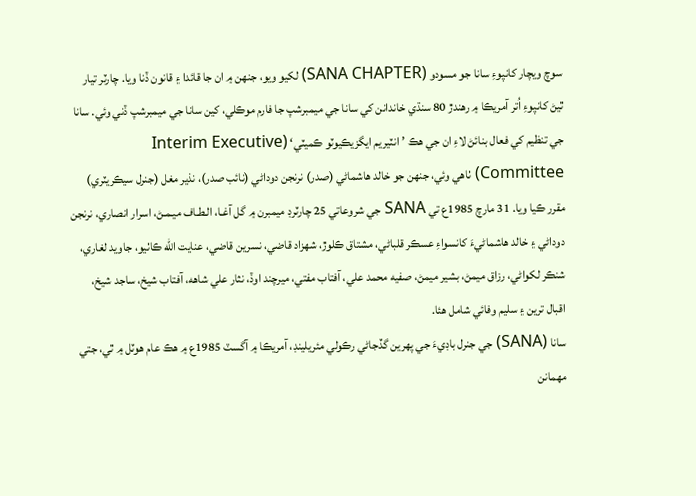سوچ ويچار کانپوءِ سانا جو مسودو (SANA CHAPTER) لکيو ويو، جنهن ۾ ان جا قائدا ۽ قانون ڏنا ويا. چارٽر تيار ٿيڻ کانپوءِ اُتر آمريڪا ۾ رهندڙ 80 سنڌي خاندانن کي سانا جي ميمبرشپ جا فارم موڪلي، کين سانا جي ميمبرشپ ڏني وئي. سانا جي تنظيم کي فعال بنائڻ لاءِ ان جي هڪ ’انٽيريم ايگزيڪيوٽو ڪميٽي‘ (Interim Executive Committee) ٺاهي وئي، جنهن جو خالد هاشماڻي (صدر) نرنجن دوداڻي (نائب صدر)، نذير مغل (جنرل سيڪريٽري) مقرر ڪيا ويا. 31 مارچ 1985ع تي SANA جي شروعاتي 25 چارٽرڊ ميمبرن ۾ گل آغـا، الـطـاف ميـمـڻ، اسرار انصاري، نرنجن دوداڻي ۽ خالد هاشماڻيءَ کانسواءِ عسڪر قلباڻي، مشتاق ڪلوڙ، شهزاد قاضي، نسرين قاضي، عنايت الله ڪاٺيو، جاويد لغاري، شنڪر لکواڻي، رزاق ميمڻ، بشير ميمڻ، صفيه محمد علي، آفتاب مفتي، ميرچند اوڏ، نثار علي شاهه، آفتاب شيخ، ساجد شيخ، اقبال ترين ۽ سليم وفائي شامل هئا.
سانا (SANA) جي جنرل باڊيءَ جي پهرين گڏجاڻي رڪولي مئريلينڊ، آمريڪا ۾ آگسٽ 1985ع ۾ هڪ عام هوٽل ۾ ٿي، جتي مهمانن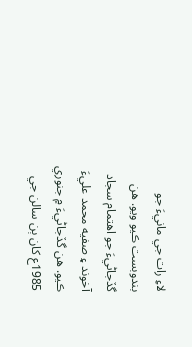لاءِ رات جي مانيءَ جو بندوبست ڪيو ويو. هن گڏجاڻيءَ جو اهتمام سجاد آخوند ۽ صفيه محمد عليءَ ڪيو. هن گڏجاڻيءَ ۾ جنوري 1985ع کان ٻن سالن جي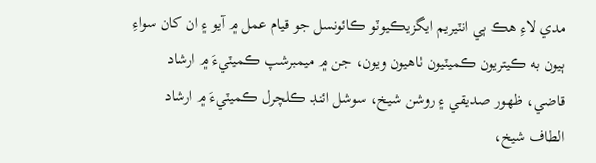مدي لاءِ هڪ ٻي انٽيريم ايگزيڪيوٽو ڪائونسل جو قيام عمل ۾ آيو ۽ ان کان سواءِ ٻيون به ڪيتريون ڪميٽيون ٺاهيون ويون، جن ۾ ميمبرشپ ڪميٽيءَ ۾ ارشاد قاضي، ظهور صديقي ۽ روشن شيخ، سوشل ائنڊ ڪلچرل ڪميٽيءَ ۾ ارشاد الطاف شيخ،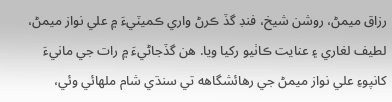رزاق ميمڻ، روشن شيخ، فنڊ گڏ ڪرڻ واري ڪميٽيءَ ۾ علي نواز ميمڻ، لطيف لغاري ۽ عنايت ڪاٺيو رکيا ويا. هن گڏجاڻيءَ ۾ رات جي مانيءَ کانپوءِ علي نواز ميمڻ جي رهائشگاهه تي سنڌي شام ملهائي وئي،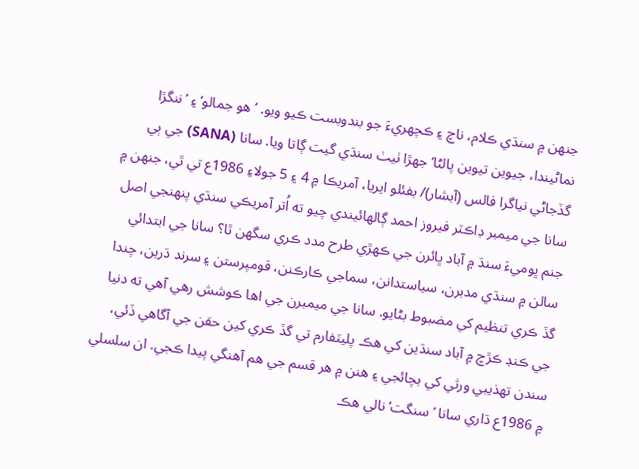جنهن ۾ سنڌي ڪلام، ناچ ۽ ڪچهريءَ جو بندوبست ڪيو ويو. ’هو جمالو‘ ۽ ’ننگڙا نماڻيندا، جيوين تيوين پالڻا‘ جهڙا ٺيٺ سنڌي گيت ڳاتا ويا. سانا (SANA) جي ٻي گڏجاڻي نياگرا فالس (آبشار)/ بفئلو ايريا، آمريڪا ۾ 4 ۽ 5 جولاءِ 1986ع تي ٿي، جنهن ۾ سانا جي ميمبر ڊاڪٽر فيروز احمد ڳالهائيندي چيو ته اُتر آمريڪي سنڌي پنهنجي اصل جنم ڀوميءَ سنڌ ۾ آباد ڀائرن جي ڪهڙي طرح مدد ڪري سگهن ٿا؟ سانا جي ابتدائي سالن ۾ سنڌي مدبرن، سياستدانن، سماجي ڪارڪنن، قومپرستن ۽ سرند ڌرين، چندا گڏ ڪري تنظيم کي مضبوط بڻايو. سانا جي ميمبرن جي اها ڪوشش رهي آهي ته دنيا جي ڪنڊ ڪڙڇ ۾ آباد سنڌين کي هڪ پليٽفارم تي گڏ ڪري کين حقن جي آگاهي ڏئي، سندن تهذيبي ورثي کي بچائجي ۽ هنن ۾ هر قسم جي هم آهنگي پيدا ڪجي. ان سلسلي ۾ 1986ع ڌاري سانا ’سنگت‘ نالي هڪ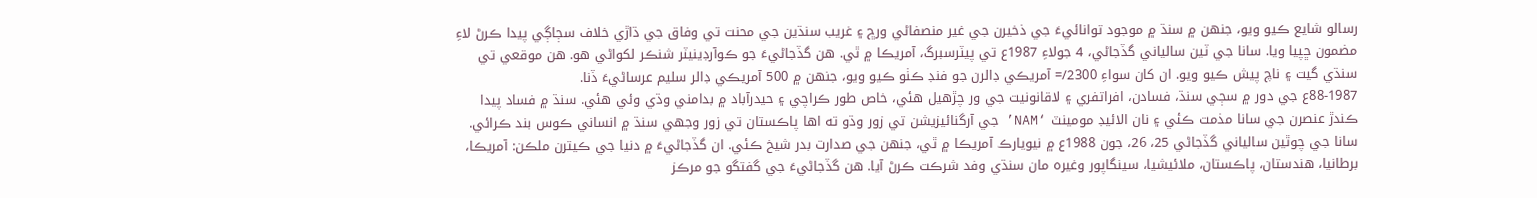رسالو شايع ڪيو ويو، جنهن ۾ سنڌ ۾ موجود توانائيءَ جي ذخيرن جي غير منصفاڻي ورڇ ۽ غريب سنڌين جي محنت تي وفاق جي ڌاڙي خلاف سڄاڳي پيدا ڪرڻ لاءِ مضمون ڇپيا ويا. سانا جي ٽين سالياني گڏجاڻي، 4 جولاءِ 1987ع تي پيٽرسبرگ، آمريڪا ۾ ٿي. هن گڏجاڻيءَ جو ڪوآرڊينيٽر شنڪر لکواڻي هو. هن موقعي تي سنڌي گيت ۽ ناچ پيش ڪيو ويو. ان کان سواءِ 2300/= آمريڪي ڊالرن جو فنڊ ڪٺو ڪيو ويو، جنهن ۾ 500 آمريڪي ڊالر سليم عرساڻيءَ ڏنا.
88-1987ع جي دور ۾ سڄي سنڌ، فسادن، افراتفري ۽ لاقانونيت جي ور چڙهيل هئي، خاص طور ڪراچي ۽ حيدرآباد ۾ بدامني وڌي وئي هئي. سنڌ ۾ فساد پيدا ڪندڙ عنصرن جي سانا مذمت ڪئي ۽ نان الائيڊ مومينٽ ‘NAM’ جي آرگنائيزيشن تي زور وڌو ته اها پاڪستان تي زور وجهي سنڌ ۾ انساني ڪوس بند ڪرائي. سانا جي چوٿين سالياني گڏجاڻي 25، 26، جون 1988ع ۾ نيويارڪ آمريڪا ۾ ٿي، جنهن جي صدارت بدر شيخ ڪئي. ان گڏجاڻيءَ ۾ دنيا جي ڪيترن ملڪن: آمريڪا، برطانيا، هندستان، پاڪستان، ملائيشيا، سينگاپور وغيره مان سنڌي وفد شرڪت ڪرڻ آيا. هن گڏجاڻيءَ جي گفتگو جو مرڪز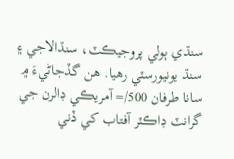سنڌي ٻولي پروجيڪٽ، سنڌالاجي ۽ سنڌ يونيورسٽي رهيا. هن گڏجاڻيءَ ۾ سانا طرفان 500/= آمريڪي ڊالرن جي گرانٽ ڊاڪٽر آفتاب کي ڏني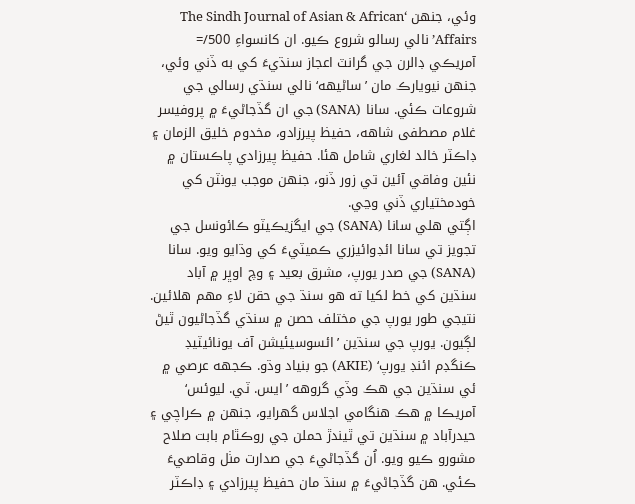وئي، جنهن ‘The Sindh Journal of Asian & African Affairs’ نالي رسالو شروع ڪيو. ان کانسواءِ 500/= آمريڪي ڊالرن جي گرانٽ اعجاز سنڌيءَ کي به ڏني وئي، جنهن نيويارڪ مان ’ساڻيهه‘ نالي سنڌي رسالي جي شروعات ڪئي. سانا (SANA) جي ان گڏجاڻيءَ ۾ پروفيسر غلام مصطفى شاهه، حفيظ پيرزادو، مخدوم خليق الزمان ۽ ڊاڪٽر خالد لغاري شامل هئا. حفيظ پيرزادي پاڪستان ۾ نئين وفاقي آئين تي زور ڏنو، جنهن موجب يونٽن کي خودمختياري ڏني وڃي.
اڳتي هلي سانا (SANA) جي ايگزيڪيٽو ڪائونسل جي تجويز تي سانا ائڊوائيزري ڪميٽيءَ کي وڌايو ويو. سانا (SANA) جي صدر يورپ، مشرق بعيد ۽ وچ اوڀر ۾ آباد سنڌين کي خط لکيا ته هو سنڌ جي حقن لاءِ مهم هلائين. نتيجي طور يورپ جي مختلف حصن ۾ سنڌي گڏجاڻيون ٿيڻ لڳيون. يورپ جي سنڌين ’ائسوسيئيشن آف يونائيٽيڊ ڪنگڊم ائنڊ يورپ‘ (AKIE) جو بنياد وڌو. ڪجهه عرصي ۾ ئي سنڌين جي هڪ وڏي گروهه ’ايس. ٽي. ليوئس‘ آمريڪا ۾ هڪ هنگامي اجلاس گهرايو، جنهن ۾ ڪراچي ۽ حيدرآباد ۾ سنڌين تي ٿيندڙ حملن جي روڪٿام بابت صلاح مشورو ڪيو ويو. اُن گڏجاڻيءَ جي صدارت مٺل وقاصيءَ ڪئي. هن گڏجاڻيءَ ۾ سنڌ مان حفيظ پيرزادي ۽ ڊاڪٽر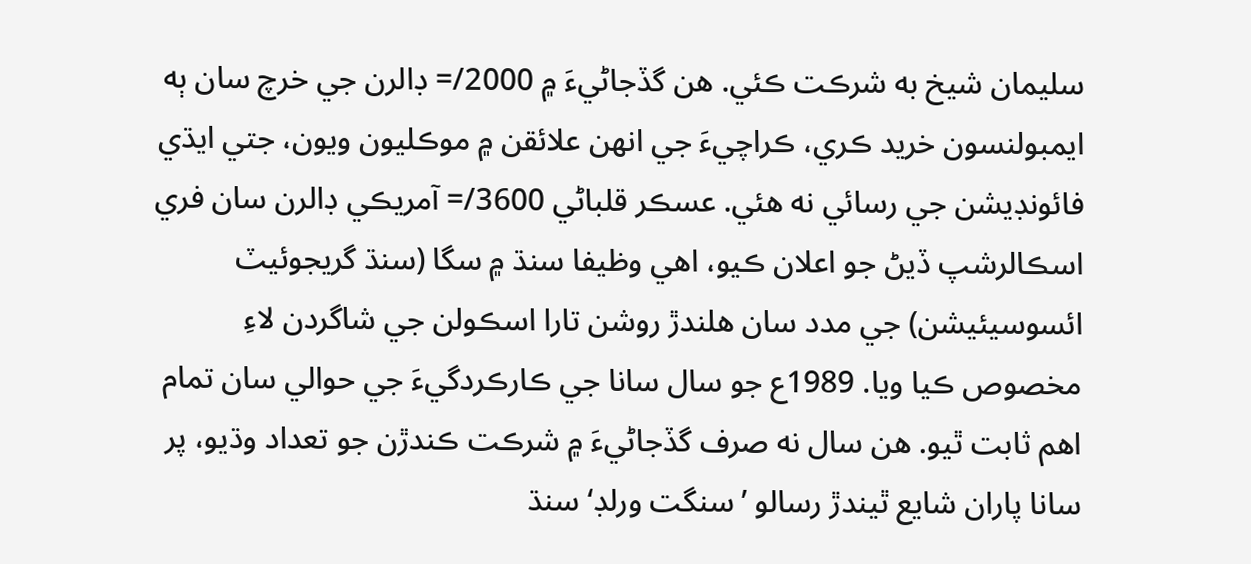سليمان شيخ به شرڪت ڪئي. هن گڏجاڻيءَ ۾ 2000/= ڊالرن جي خرچ سان ٻه ايمبولنسون خريد ڪري، ڪراچيءَ جي انهن علائقن ۾ موڪليون ويون، جتي ايڌي فائونڊيشن جي رسائي نه هئي. عسڪر قلباڻي 3600/= آمريڪي ڊالرن سان فري اسڪالرشپ ڏيڻ جو اعلان ڪيو، اهي وظيفا سنڌ ۾ سگا (سنڌ گريجوئيٽ ائسوسيئيشن) جي مدد سان هلندڙ روشن تارا اسڪولن جي شاگردن لاءِ مخصوص ڪيا ويا. 1989ع جو سال سانا جي ڪارڪردگيءَ جي حوالي سان تمام اهم ثابت ٿيو. هن سال نه صرف گڏجاڻيءَ ۾ شرڪت ڪندڙن جو تعداد وڌيو، پر سانا پاران شايع ٿيندڙ رسالو ’سنگت ورلڊ‘ سنڌ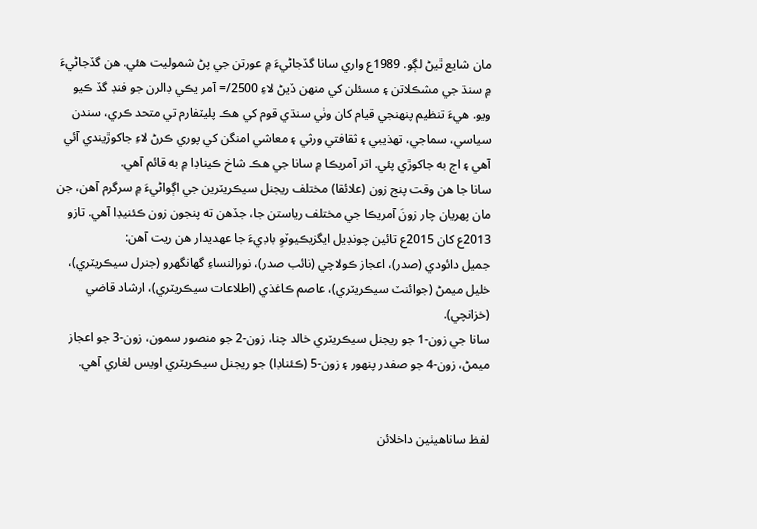مان شايع ٿيڻ لڳو. 1989ع واري سانا گڏجاڻيءَ ۾ عورتن جي پڻ شموليت هئي. هن گڏجاڻيءَ ۾ سنڌ جي مشڪلاتن ۽ مسئلن کي منهن ڏيڻ لاءِ 2500/= آمر يڪي ڊالرن جو فنڊ گڏ ڪيو ويو. هيءَ تنظيم پنهنجي قيام کان وٺي سنڌي قوم کي هڪ پليٽفارم تي متحد ڪري، سندن سياسي، سماجي، تهذيبي ۽ ثقافتي ورثي ۽ معاشي امنگن کي پوري ڪرڻ لاءِ جاکوڙيندي آئي آهي ۽ اڄ به جاکوڙي پئي. اتر آمريڪا ۾ سانا جي هڪ شاخ ڪيناڊا ۾ به قائم آهي.
سانا جا هن وقت پنج زون (علائقا) مختلف ريجنل سيڪريٽرين جي اڳواڻيءَ ۾ سرگرم آهن، جن مان پهريان چار زونَ آمريڪا جي مختلف رياستن جا، جڏهن ته پنجون زون ڪئنيڊا آهي. تازو 2013ع کان 2015ع تائين چونڊيل ايگزيڪيوٽوِ باڊيءَ جا عهديدار هن ريت آهن:
جميل دائودي (صدر)، اعجاز ڪولاچي (نائب صدر)، نورالنساءِ گهانگهرو (جنرل سيڪريٽري)، خليل ميمڻ (جوائنٽ سيڪريٽري)، عاصم ڪاغذي (اطلاعات سيڪريٽري)، ارشاد قاضي (خزانچي).
سانا جي زون-1 جو ريجنل سيڪريٽري خالد چنا، زون-2 جو منصور سمون، زون-3 جو اعجاز ميمڻ، زون-4 جو صفدر پنهور ۽ زون-5 (ڪئناڊا) جو ريجنل سيڪريٽري اويس لغاري آهي.


لفظ ساناھيٺين داخلائن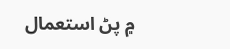۾ پڻ استعمال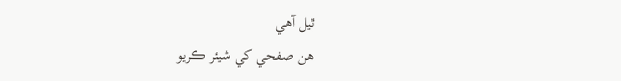ٿيل آھي
هن صفحي کي شيئر ڪريو